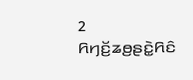2 ꤖꤚꤢꤩ꤬ꤘꤥ꤬ꤔꤢꤧ꤭ꤖꤢꤨ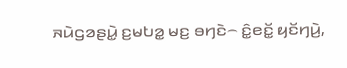ꤏꤣꤧꤞꤤꤔꤣꤧ꤭ ꤢ꤬ꤗꤝꤤ꤭ ꤗꤢ꤬ ꤋꤚꤢꤧ꤮ ꤢꤨ꤭ꤕꤢꤩ꤭ ꤟꤢꤩꤚꤣꤧ꤬,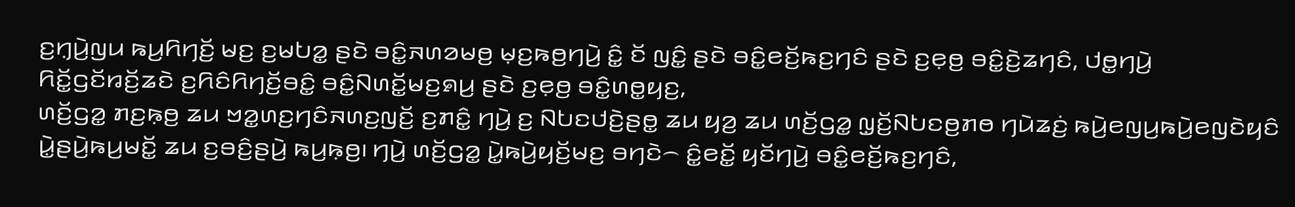ꤢ꤬ꤚ꤫ꤣꤧ꤬ꤜꤣ ꤒꤣ꤬ꤖꤚꤢꤩ꤬ ꤗꤢ꤬ ꤢ꤬ꤗꤝꤤ꤭ ꤔꤢꤧ ꤋꤢꤨ꤭ꤏꤛꤤꤗꤥ꤬ ꤗ꤫ꤢ꤬ꤒꤥ꤬ꤚꤣꤧ꤬ ꤢꤨ꤭ ꤢꤩ ꤜꤢꤨ꤭ ꤔꤢꤧ ꤋꤢꤨ꤭ꤕꤢꤩ꤬ꤒꤢ꤬ꤚꤢꤨ ꤔꤢꤧ ꤢ꤬ꤕ꤫ꤥ꤬ ꤋꤢꤨ꤭ꤢꤧ꤬ꤘꤚꤢꤨ, ꤓꤥ꤭ꤚꤣꤧ꤬ ꤖꤢꤩ꤭ꤞꤢꤩꤙꤢꤩ꤬ꤘꤢꤧ ꤢ꤬ꤖꤢꤨꤖꤚꤢꤩ꤬ꤋꤢꤨ꤭ ꤋꤢꤨ꤭ꤡꤛꤢꤩ꤭ꤗꤢ꤬ꤎꤣ꤬ ꤔꤢꤧ ꤢ꤬ꤕ꤫ꤥ꤬ ꤋꤢꤨ꤭ꤛꤥ꤭ꤟꤢ꤬,
ꤛꤢꤩ꤬ꤞꤤ꤭ ꤊꤢ꤬ꤒ꤫ꤥ꤬ ꤘꤣ ꤠꤤ꤭ꤛꤢ꤬ꤚꤢꤨꤏꤛꤢ꤬ꤜꤢꤩ꤬ ꤢ꤬ꤊꤢꤨ꤭ ꤚꤣꤧ꤬ ꤢ꤬ ꤡꤝꤢꤓꤢꤧ꤬ꤔꤥ꤭ ꤘꤣ ꤟꤤ꤬ ꤘꤣ ꤛꤢꤩ꤬ꤞꤤ꤭ ꤜ꤫ꤢꤩ꤬ꤡꤝꤢꤥ꤬ꤊꤥ ꤚꤣꤧꤘꤢꤦ꤬ ꤒꤣꤧ꤬ꤕꤜꤣ꤬ꤒꤣꤧ꤬ꤕꤜꤢꤧꤟꤢꤨ ꤣꤧ꤭ꤔꤣꤧ꤬ꤒꤣ꤬ꤗꤢꤩ꤭ ꤘꤣ ꤢ꤬ꤋꤢꤨ꤬ꤔꤣꤧ꤬ ꤒꤣ꤬ꤒ꤫ꤥ꤬꤯ ꤚꤣꤧ꤬ ꤛꤢꤩ꤬ꤞꤤ꤭ ꤣꤧ꤭ꤒꤣꤧ꤬ꤟꤢꤩ꤬ꤗꤢ꤬ ꤋꤚꤢꤧ꤮ ꤢꤨ꤭ꤕꤢꤩ꤭ ꤟꤢꤩꤚꤣꤧ꤬ ꤋꤢꤨ꤭ꤕꤢꤩ꤬ꤒꤢ꤬ꤚꤢꤨ,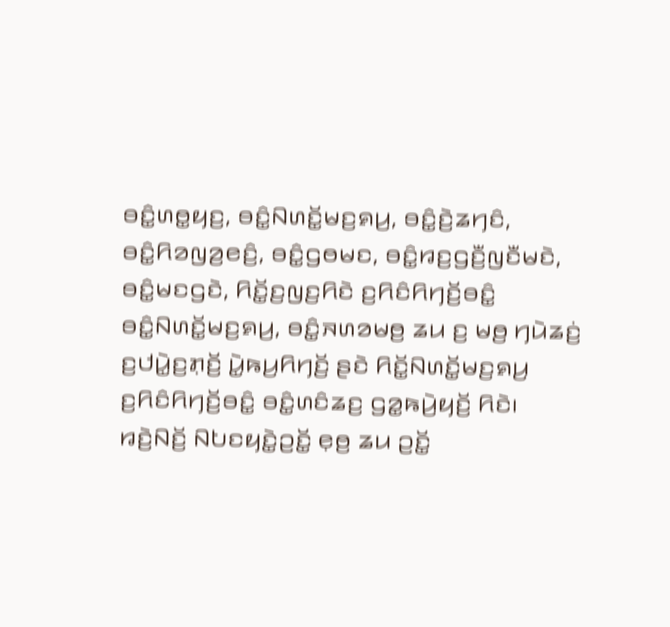ꤋꤢꤨ꤭ꤛꤥ꤭ꤟꤢ꤬, ꤋꤢꤨ꤭ꤡꤛꤢꤩ꤭ꤗꤢ꤬ꤎꤣ꤬, ꤋꤢꤨ꤭ꤢꤧ꤬ꤘꤚꤢꤨ, ꤋꤢꤨ꤭ꤖꤤꤜꤤ꤬ꤕꤢꤨ꤬, ꤋꤢꤨ꤭ꤞꤥꤗꤢ, ꤋꤢꤨ꤭ꤙꤢ꤬ꤞꤢꤪ꤬ꤜꤢꤪꤗꤢꤧ, ꤋꤢꤨ꤭ꤗꤢꤞꤢꤧ, ꤖꤢꤩ꤭ꤢ꤬ꤜꤢ꤬ꤖꤢꤧ ꤢ꤬ꤖꤢꤨꤖꤚꤢꤩ꤬ꤋꤢꤨ꤭ ꤋꤢꤨ꤭ꤡꤛꤢꤩ꤭ꤗꤢ꤬ꤎꤣ꤬, ꤋꤢꤨ꤭ꤏꤛꤤꤗꤥ꤬ ꤘꤣ ꤢ꤬ ꤗꤥ꤬ ꤚꤣꤧꤘꤢꤦ꤬ ꤢ꤬ꤓꤣꤧ꤭ꤢ꤬ꤊ꤫ꤢꤩ꤬ ꤣꤧ꤭ꤒꤣ꤬ꤖꤚꤢꤩ꤬ ꤔꤢꤧ ꤖꤢꤩ꤭ꤡꤛꤢꤩ꤭ꤗꤢ꤬ꤎꤣ꤬ ꤢ꤬ꤖꤢꤨꤖꤚꤢꤩ꤬ꤋꤢꤨ꤭ ꤋꤢꤨ꤭ꤛꤢꤨꤘꤢ꤬ ꤞꤤ꤭ꤒꤣꤧ꤬ꤟꤢꤩ꤬ ꤖꤢꤧ꤯
ꤙꤢꤧ꤬ꤡꤢꤩ꤬ ꤡꤝꤢꤟꤢꤧ꤭ꤑꤢꤩ꤭ ꤕ꤫ꤥ꤬ ꤘꤣ ꤑꤢꤩ꤭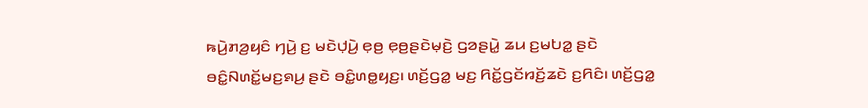ꤒꤣꤧ꤬ꤊꤤ꤬ꤟꤢꤨ ꤚꤣꤧ꤬ ꤢ꤬ ꤗꤢꤧꤓ꤫ꤣꤧ꤬ ꤕ꤫ꤥ꤬ ꤕ꤫ꤥ꤬ꤔꤢꤧꤗ꤫ꤢꤧ꤬ ꤞꤤꤔꤣꤧ꤭ ꤘꤣ ꤢ꤬ꤗꤝꤤ꤭ ꤔꤢꤧ ꤋꤢꤨ꤭ꤡꤛꤢꤩ꤭ꤗꤢ꤬ꤎꤣ꤬ ꤔꤢꤧ ꤋꤢꤨ꤭ꤛꤥ꤭ꤟꤢ꤬꤯ ꤛꤢꤩ꤬ꤞꤤ꤭ ꤗꤢ꤬ ꤖꤢꤩ꤭ꤞꤢꤩꤙꤢꤩ꤬ꤘꤢꤧ ꤢ꤬ꤖꤢꤨ꤯ ꤛꤢꤩ꤬ꤞꤤ꤭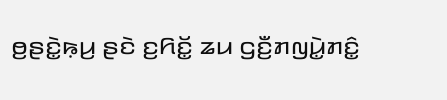ꤥ꤬ꤔꤢꤧ꤭ꤒ꤫ꤣ꤬ ꤔꤢꤧ ꤢ꤬ꤖꤢꤩ꤭ ꤘꤣ ꤞꤢꤪ꤬ꤊꤜꤣꤧ꤭ꤊꤢꤨ꤭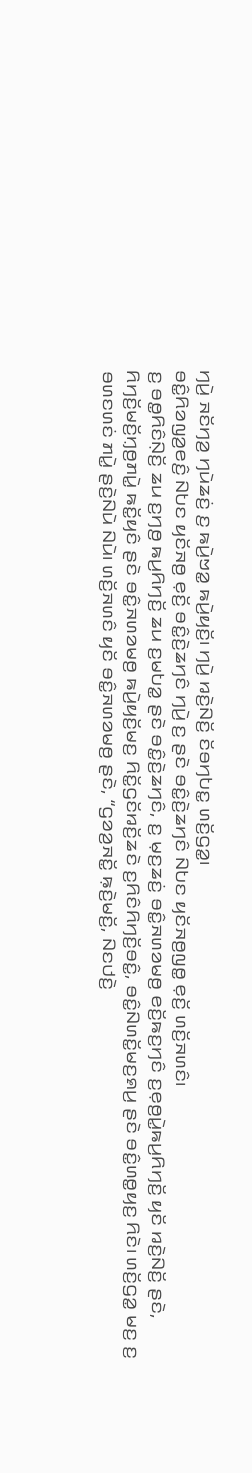ꤚꤣꤧ꤬ ꤏꤢꤩꤚꤤ꤬ ꤚꤣꤧꤘꤢꤦ꤬ ꤢ꤬ ꤒꤣꤧ꤬ꤠꤤ꤭ ꤒꤣꤧ꤬ꤟꤢꤩ꤬꤯ ꤚꤣꤧ꤬ ꤙꤢꤧ꤬ꤡꤢꤩ꤬ ꤢꤩꤋꤚꤝꤢ꤭ ꤛꤢꤩ꤬ꤞꤤ꤭꤯
ꤋꤢꤨ꤭ꤖꤤꤜꤤ꤬ꤕꤢꤨ꤬ ꤡꤝꤢ ꤟꤢꤩꤏꤥ꤬ ꤕ꤫ꤢꤩ꤬ ꤋꤢꤨ꤭ꤢꤧ꤬ꤘꤚꤢꤨ ꤚꤣꤧ꤬ ꤢ꤬ ꤔꤢꤧ ꤋꤢꤨ꤭ꤢꤧ꤬ꤘꤚꤢꤨ ꤡꤝꤢ ꤟꤢꤩꤏꤥ꤬ꤜꤥ꤭ ꤕ꤫ꤢꤩ꤬ ꤛꤢꤩ꤬ꤏꤛꤢꤨ꤯
ꤢ꤬ ꤋꤥ꤭ꤖꤢꤨꤡ꤫ꤢꤩ꤬ ꤘꤣ ꤢ꤬ꤚꤥ꤬ ꤒꤣ꤬ꤖꤚꤢꤩ꤬ ꤘꤣ ꤢ꤬ꤗꤝꤤ꤭ ꤔꤢꤧ ꤋꤢꤨ꤭ꤢꤧ꤬ꤘꤚꤢꤨ, ꤢ꤬ ꤗ꤫ꤢ꤬ꤘꤢꤦ꤬ ꤋꤢꤨ꤭ꤏꤛꤤꤗꤥ꤬ ꤕꤢꤩ꤬ꤒꤢ꤬ꤚꤢꤨ ꤢ꤬ꤕ꤫ꤥ꤬ꤣꤧ꤭ꤒꤣ꤬ꤖꤚꤢꤩ꤬ ꤟꤢꤩ ꤙꤢꤧ꤬ꤡꤢꤩ꤬ ꤔꤢꤧ,
ꤖꤚꤢꤩ꤬ꤗꤢꤩ꤬ꤚ꤫ꤥ꤬ꤊꤣꤧ꤭ ꤒꤢꤩ꤭ꤟꤢꤨ ꤔꤢꤧ ꤋꤢꤨ꤭ꤏꤛꤤꤗꤥ꤬ ꤒꤣꤧ꤬ꤟꤢꤩ꤬ꤗꤢ꤬ ꤖꤢꤩ꤭ꤞꤢꤩꤙꤢꤩ꤬ꤘꤢꤧ ꤢ꤬ꤖꤢꤨꤖꤚꤢꤩ꤬ꤋꤢꤨ꤭, ꤋꤢꤨ꤭ꤡꤛꤢꤩ꤭ꤗꤢ꤬ꤎꤣ꤬ ꤔꤢꤧ ꤋꤢꤨ꤭ꤛꤥ꤭ꤟꤢ꤬ ꤖꤢꤧ꤯ ꤛꤢꤩ꤬ꤞꤤ꤭ ꤗꤢ꤬ ꤢ꤬ ꤋꤛꤢꤛꤢꤦ ꤊꤣꤧ꤭ ꤔꤢꤧ꤬ꤡꤣꤧ ꤡꤣꤧ꤯ ꤛꤢꤩ꤬ꤏꤛꤢꤨ ꤟꤢꤩ ꤋꤢꤨ꤭ꤏꤛꤤꤗꤥ꤬ ꤔꤢꤧ, “ꤞꤤꤤ꤬ꤏꤢꤩ꤭ ꤒ꤫ꤢꤧ꤬ꤗꤢꤩ꤬, ꤡꤢꤓꤢꤧ꤬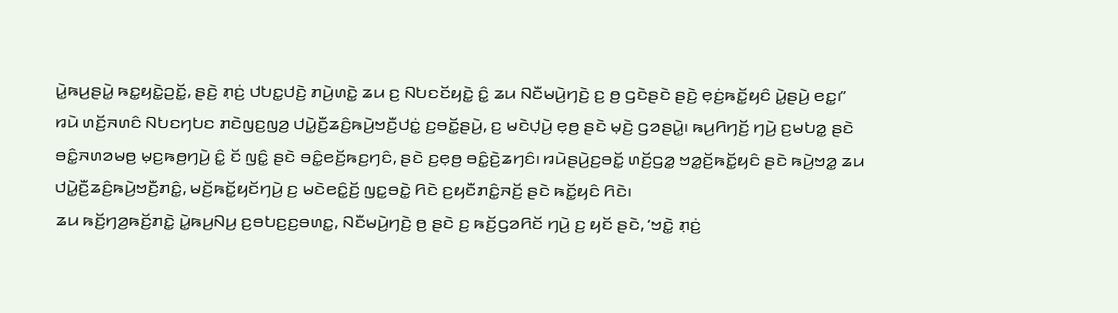ꤣꤧ꤭ꤒꤣ꤬ꤔꤣꤧ꤭ ꤒꤢ꤭ꤟꤢꤧ꤭ꤑꤢꤩ꤭, ꤔꤢꤧ꤬ ꤊ꤫ꤢꤦ꤬ ꤓꤝꤢ꤭ꤓꤢꤧ꤬ ꤊꤣꤧ꤬ꤛꤢꤧ꤭ ꤘꤣ ꤢ꤬ ꤡꤝꤢꤢꤩꤟꤢꤧ꤭ ꤢꤨ꤭ ꤘꤣ ꤡꤢꤪꤗꤣꤧ꤬ꤚꤢꤧ꤬ ꤢ꤬ ꤥ꤬ ꤞꤢꤧꤔꤢꤧ ꤔꤢꤧ꤬ ꤕ꤫ꤢꤦ꤬ꤒꤢꤩ꤭ꤟꤢꤨ ꤣꤧ꤭ꤔꤣꤧ꤬ ꤕꤢ꤭꤯”
ꤙꤣꤧ ꤛꤢꤩ꤬ꤏꤛꤢꤨ ꤡꤝꤢꤚꤝꤢ ꤊꤢꤧꤜꤢ꤬ꤜꤤ꤬ ꤓꤣꤧ꤭ꤢꤪ꤬ꤘꤢꤨ꤬ꤒꤣꤧ꤬ꤠꤢꤪ꤬ꤓꤢꤦ꤭ ꤢ꤬ꤋꤢꤩ꤭ꤔꤣꤧ꤬, ꤢ꤬ ꤗꤢꤧꤓ꤫ꤣꤧ꤬ ꤕ꤫ꤥ꤬ ꤔꤢꤧ ꤗ꤫ꤢꤧ꤬ ꤞꤤꤔꤣꤧ꤭꤯ ꤒꤣ꤬ꤖꤚꤢꤩ꤬ ꤚꤣꤧ꤬ ꤢ꤬ꤗꤝꤤ꤭ ꤔꤢꤧ ꤋꤢꤨ꤭ꤏꤛꤤꤗꤥ꤬ ꤗ꤫ꤢ꤬ꤒꤥ꤬ꤚꤣꤧ꤬ ꤢꤨ꤭ ꤢꤩ ꤜꤢꤨ꤭ ꤔꤢꤧ ꤋꤢꤨ꤭ꤕꤢꤩ꤬ꤒꤢ꤬ꤚꤢꤨ, ꤔꤢꤧ ꤢ꤬ꤕ꤫ꤥ꤬ ꤋꤢꤨ꤭ꤢꤧ꤬ꤘꤚꤢꤨ꤯ ꤙꤣꤧꤔꤣꤧ꤬ꤢ꤬ꤋꤢꤩ꤭ ꤛꤢꤩ꤬ꤞꤤ꤭ ꤠꤤ꤭ꤢꤩ꤬ꤒꤢꤩ꤭ꤟꤢꤨ ꤔꤢꤧ ꤒꤣꤧ꤬ꤠꤤ꤭ ꤘꤣ ꤓꤣꤧ꤭ꤢꤪ꤬ꤘꤢꤨ꤬ꤒꤣꤧ꤬ꤠꤢꤪ꤬ꤊꤢꤨ꤭, ꤗꤢꤩ꤬ꤒꤢꤩ꤭ꤟꤢꤩꤚꤣꤧ꤬ ꤢ꤬ ꤗꤢꤧꤕꤢꤨ꤭ꤢꤩ꤬ ꤜꤢ꤭ꤋꤢꤧ꤭ ꤖꤢꤧ ꤢ꤬ꤟꤢꤪꤊꤢꤨ꤭ꤏꤢꤩ꤬ ꤔꤢꤧ ꤒꤢꤩ꤭ꤟꤢꤨ ꤖꤢꤧ꤯
ꤘꤣ ꤒꤢꤩ꤬ꤚꤤ꤬ꤒꤢꤩ꤬ꤊꤢꤧ꤭ ꤣꤧ꤭ꤒꤣ꤬ꤡꤣ꤬ ꤢ꤬ꤋꤝꤢ꤬ꤢ꤬ꤋꤛꤢ꤭, ꤡꤢꤪꤗꤣꤧ꤬ꤚꤢꤧ꤬ ꤥ꤬ ꤔꤢꤧ ꤢ꤬ ꤒꤢꤩ꤬ꤞꤤꤖꤢꤩ ꤚꤣꤧ꤬ ꤢ꤬ ꤟꤢꤩ ꤔꤢꤧ, ‘ꤠꤢꤧ꤭ ꤊ꤫ꤢꤦ꤬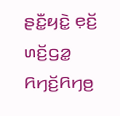ꤔꤢꤪ꤭ꤟꤢꤧ꤭ ꤕ꤫ꤢꤩ꤬ ꤛꤢꤩ꤬ꤞꤤ꤭ ꤖꤚꤢꤩ꤬ꤖꤚꤥ꤬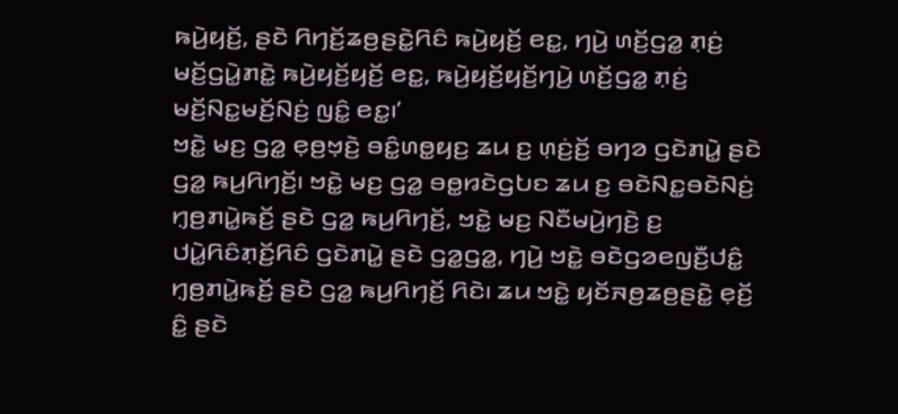ꤒꤣꤧ꤬ꤟꤢꤩ꤬, ꤔꤢꤧ ꤖꤚꤢꤩ꤬ꤘꤥ꤬ꤔꤢꤧ꤭ꤖꤢꤨ ꤒꤣꤧ꤬ꤟꤢꤩ꤬ ꤕꤢ꤭, ꤚꤣꤧ꤬ ꤛꤢꤩ꤬ꤞꤤ꤭ ꤊ꤫ꤢꤦ꤬ ꤗꤢꤩ꤬ꤞꤣꤧ꤭ꤊꤢꤧ꤭ ꤒꤣꤧ꤬ꤟꤢꤩ꤬ꤟꤢꤩ꤬ ꤕꤢ꤭, ꤒꤣꤧ꤬ꤟꤢꤩ꤬ꤟꤢꤩ꤬ꤚꤣꤧ꤬ ꤛꤢꤩ꤬ꤞꤤ꤭ ꤊ꤫ꤢꤦ꤬ ꤗꤢꤩ꤬ꤡꤢ꤭ꤗꤢꤩ꤬ꤡꤢꤦ꤬ ꤜꤢꤨ꤭ ꤕꤢ꤭꤯’
ꤠꤢꤧ꤭ ꤗꤢ꤬ ꤞꤤ꤭ ꤕ꤫ꤥ꤬ꤠ꤫ꤢꤧ꤬ ꤋꤢꤨ꤭ꤛꤥ꤭ꤟꤢ꤬ ꤘꤣ ꤢ꤬ ꤛ꤫ꤢꤦ꤬ꤢꤩ꤬ ꤋꤚꤤ ꤞꤢꤧꤊꤣꤧ꤭ ꤔꤢꤧ ꤞꤤ꤭ ꤒꤣ꤬ꤖꤚꤢꤩ꤬꤯ ꤠꤢꤧ꤭ ꤗꤢ꤬ ꤞꤤ꤭ ꤋꤥ꤭ꤙꤢꤧꤞꤝꤢ ꤘꤣ ꤢ꤬ ꤋꤢꤧꤡꤢ꤭ꤋꤢꤧꤡꤢꤦ꤬ ꤚ꤫ꤥ꤬ꤊꤣꤧ꤭ꤒꤢꤩ꤬ ꤔꤢꤧ ꤞꤤ꤭ ꤒꤣ꤬ꤖꤚꤢꤩ꤬, ꤠꤢꤧ꤭ ꤗꤢ꤬ ꤡꤢꤪꤗꤣꤧ꤬ꤚꤢꤧ꤬ ꤢ꤬ ꤓꤣꤧ꤭ꤖꤢꤨꤊ꤫ꤢꤩ꤬ꤖꤢꤨ ꤞꤢꤧꤊꤣꤧ꤭ ꤔꤢꤧ ꤞꤤ꤭ꤞꤤ꤭, ꤚꤣꤧ꤬ ꤠꤢꤧ꤭ ꤋꤢꤧꤞꤤꤕꤜꤢꤪ꤬ꤓꤢꤨ꤭ ꤚ꤫ꤥ꤬ꤊꤣꤧ꤭ꤒꤢꤩ꤬ ꤔꤢꤧ ꤞꤤ꤭ ꤒꤣ꤬ꤖꤚꤢꤩ꤬ ꤖꤢꤧ꤯ ꤘꤣ ꤠꤢꤧ꤭ ꤟꤢꤩꤏꤥ꤬ꤘꤥ꤬ꤔꤢꤧ꤭ ꤕ꤫ꤢꤩ꤬ ꤢꤨ꤭ ꤔꤢꤧ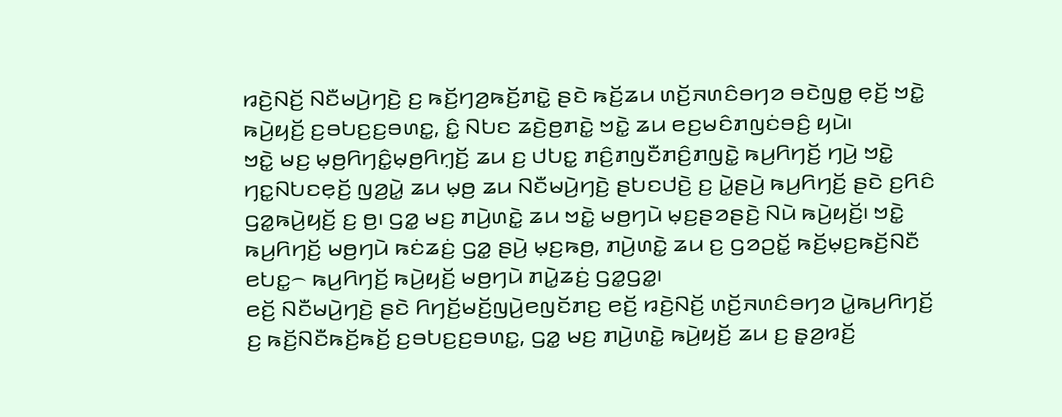ꤙꤢꤧ꤬ꤡꤢꤩ꤬ ꤡꤢꤪꤗꤣꤧ꤬ꤚꤢꤧ꤬ ꤢ꤬ ꤒꤢꤩ꤬ꤚꤤ꤬ꤒꤢꤩ꤬ꤊꤢꤧ꤭ ꤔꤢꤧ ꤒꤢꤩ꤬ꤘꤣ ꤛꤢꤩ꤬ꤏꤛꤢꤨꤋꤚꤤ ꤋꤢꤧꤜꤥ꤭ ꤕ꤫ꤢꤩ꤬ ꤠꤢꤧ꤭ ꤒꤣꤧ꤬ꤟꤢꤩ꤬ ꤢ꤬ꤋꤝꤢ꤬ꤢ꤬ꤋꤛꤢ꤭, ꤢꤨ꤭ ꤡꤝꤢ ꤘꤢꤧ꤬ꤥ꤬ꤊꤢꤧ꤭ ꤠꤢꤧ꤭ ꤘꤣ ꤕꤢ꤬ꤗꤢꤨꤊꤜꤢꤦꤋꤢꤨ꤬ ꤟꤣꤧ꤯
ꤠꤢꤧ꤭ ꤗꤢ꤬ ꤗ꤫ꤥ꤬ꤖꤚꤢꤨ꤭ꤗ꤫ꤥ꤬ꤖꤚ꤫ꤢꤩ꤬ ꤘꤣ ꤢ꤬ ꤓꤝꤢ꤭ ꤊꤢꤨ꤬ꤊꤜꤢꤪꤊꤢꤨ꤬ꤊꤜꤢꤧ꤭ ꤒꤣ꤬ꤖꤚꤢꤩ꤬ ꤚꤣꤧ꤬ ꤠꤢꤧ꤭ ꤚꤢ꤭ꤡꤝꤢꤕ꤫ꤢꤩ꤬ ꤜꤤ꤬ꤣꤧ꤭ ꤘꤣ ꤗ꤫ꤥ꤬ ꤘꤣ ꤡꤢꤪꤗꤣꤧ꤬ꤚꤢꤧ꤬ ꤔꤝꤢꤓꤢꤧ꤬ ꤢ꤬ ꤣꤧ꤭ꤔꤣꤧ꤬ ꤒꤣ꤬ꤖꤚꤢꤩ꤬ ꤔꤢꤧ ꤢ꤬ꤖꤢꤨ ꤞꤤ꤭ꤒꤣꤧ꤬ꤟꤢꤩ꤬ ꤢ꤬ ꤥ꤬꤯ ꤞꤤ꤭ ꤗꤢ꤬ ꤊꤣꤧ꤬ꤛꤢꤧ꤭ ꤘꤣ ꤠꤢꤧ꤭ ꤗꤥ꤬ꤚꤣꤧ ꤗ꤫ꤢ꤬ꤔꤤꤔꤢꤧ꤬ ꤡꤣꤧ ꤒꤣꤧ꤬ꤟꤢꤩ꤬꤯ ꤠꤢꤧ꤭ ꤒꤣ꤬ꤖꤚꤢꤩ꤬ ꤗꤥ꤬ꤚꤣꤧ ꤒꤢꤦꤘꤢꤦ꤬ ꤞꤤ꤭ ꤔꤣꤧ꤬ ꤗ꤫ꤢ꤬ꤒꤥ꤬, ꤊꤣꤧ꤬ꤛꤢꤧ꤭ ꤘꤣ ꤢ꤬ ꤞꤤꤑꤢꤩ꤭ ꤒꤢꤩ꤬ꤗ꤫ꤢ꤬ꤒꤢꤩ꤬ꤡꤢꤪ ꤕꤝꤢ꤭꤮ ꤒꤣ꤬ꤖꤚꤢꤩ꤬ ꤒꤣꤧ꤬ꤟꤢꤩ꤬ ꤗꤥ꤬ꤚꤣꤧ ꤊꤣꤧ꤭ꤘꤢꤦ꤬ ꤞꤤ꤭ꤞꤤ꤭꤯
ꤕꤢꤩ꤬ ꤡꤢꤪꤗꤣꤧ꤬ꤚꤢꤧ꤬ ꤔꤢꤧ ꤖꤚꤢꤩ꤬ꤗꤢꤩ꤬ꤜꤣꤧ꤬ꤕꤜꤢꤩꤊꤢ꤬ ꤕꤢꤩ꤬ ꤙꤢꤧ꤬ꤡꤢꤩ꤬ ꤛꤢꤩ꤬ꤏꤛꤢꤨꤋꤚꤤ ꤣꤧ꤭ꤒꤣ꤬ꤖꤚꤢꤩ꤬ ꤢ꤬ ꤒꤢꤩ꤬ꤡꤢꤪꤒꤢꤩ꤬ꤒꤢꤩ꤬ ꤢ꤬ꤋꤝꤢ꤬ꤢ꤬ꤋꤛꤢ꤭, ꤞꤤ꤭ ꤗꤢ꤬ ꤊꤣꤧ꤬ꤛꤢꤧ꤭ ꤒꤣꤧ꤬ꤟꤢꤩ꤬ ꤘꤣ ꤢ꤬ ꤔ꤫ꤤ꤬ꤙꤢꤩ꤬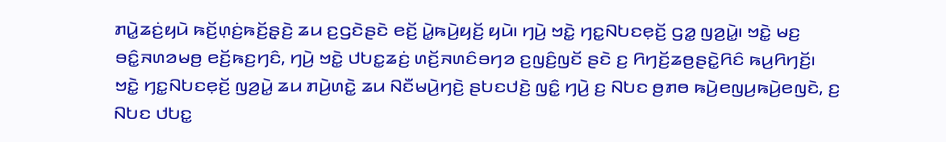ꤊꤣꤧ꤭ꤘꤢꤦ꤬ꤟꤣꤧ ꤒꤢꤩ꤬ꤛ꤫ꤢꤦ꤬ꤒꤢꤩ꤬ꤔ꤫ꤢꤧ꤬ ꤘꤣ ꤢ꤬ꤞꤢꤧꤔꤢꤧ ꤕꤢꤩ꤬ ꤣꤧ꤭ꤒꤣꤧ꤬ꤟꤢꤩ꤬ ꤟꤣꤧ꤯ ꤚꤣꤧ꤬ ꤠꤢꤧ꤭ ꤚꤢ꤭ꤡꤝꤢꤕ꤫ꤢꤩ꤬ ꤞꤤ꤭ ꤜꤤ꤬ꤣꤧ꤭꤯ ꤠꤢꤧ꤭ ꤗꤢ꤬ ꤋꤢꤨ꤭ꤏꤛꤤꤗꤥ꤬ ꤕꤢꤩ꤬ꤒꤢ꤬ꤚꤢꤨ, ꤚꤣꤧ꤬ ꤠꤢꤧ꤭ ꤓꤝꤢ꤭ꤘꤢꤦ꤬ ꤛꤢꤩ꤬ꤏꤛꤢꤨꤋꤚꤤ ꤢ꤬ꤜꤢꤨ꤬ꤜꤢꤩ ꤔꤢꤧ ꤢ꤬ ꤖꤚꤢꤩ꤬ꤘꤥ꤬ꤔꤢꤧ꤭ꤖꤢꤨ ꤒꤣ꤬ꤖꤚꤢꤩ꤬꤯
ꤠꤢꤧ꤭ ꤚꤢ꤭ꤡꤝꤢꤕ꤫ꤢꤩ꤬ ꤜꤤ꤬ꤣꤧ꤭ ꤘꤣ ꤊꤣꤧ꤬ꤛꤢꤧ꤭ ꤘꤣ ꤡꤢꤪꤗꤣꤧ꤬ꤚꤢꤧ꤬ ꤔꤝꤢꤓꤢꤧ꤬ ꤜꤢꤨ꤭ ꤚꤣꤧ꤬ ꤢ꤬ ꤡꤝꤢ ꤥ꤬ꤊꤥ ꤒꤣꤧ꤬ꤕꤜꤣ꤬ꤒꤣꤧ꤬ꤕꤜꤢꤧ, ꤢ꤬ ꤡꤝꤢ ꤓꤝꤢ꤭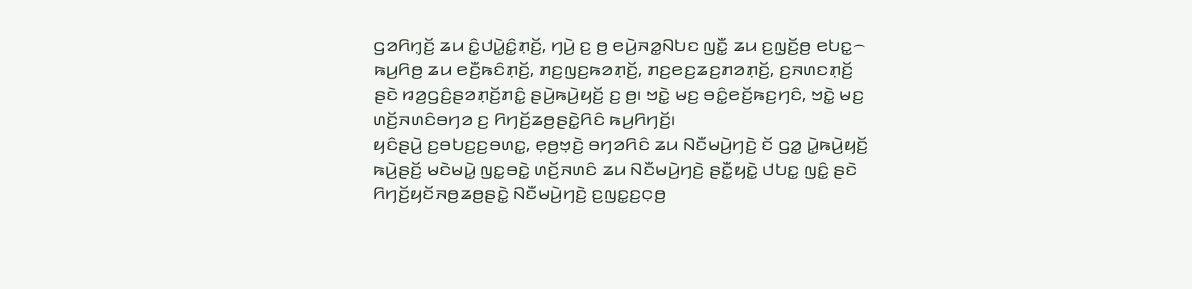ꤞꤤꤖꤚ꤫ꤢꤩ꤬ ꤘꤣ ꤢꤨ꤭ꤓꤣꤧ꤭ꤢꤨ꤭ꤊ꤫ꤢꤩ꤬, ꤚꤣꤧ꤬ ꤢ꤬ ꤥ꤬ ꤕꤣꤧ꤬ꤏꤤ꤭ꤡꤝꤢ ꤜꤢꤪ꤭ ꤘꤣ ꤢ꤬ꤜ꤫ꤢꤩ꤬ꤥ꤬ ꤕꤝꤢ꤭꤮ ꤒꤣ꤬ꤖꤥ꤬ ꤘꤣ ꤕꤢꤪ꤬ꤒꤢꤨꤊ꤫ꤢꤩ꤬, ꤊꤢ꤬ꤜꤢ꤬ꤒꤤꤊ꤫ꤢꤩ꤬, ꤊꤢ꤬ꤕꤢ꤬ꤘꤢ꤬ꤊꤤꤊ꤫ꤢꤩ꤬, ꤢ꤬ꤏꤛꤢꤊ꤫ꤢꤩ꤬ ꤔꤢꤧ ꤙꤤ꤬ꤞꤢꤨ꤬ꤔꤤꤊ꤫ꤢꤩ꤬ꤊꤢꤨ꤭ ꤔꤣꤧ꤬ꤒꤣꤧ꤬ꤟꤢꤩ꤬ ꤢ꤬ ꤥ꤬꤯ ꤠꤢꤧ꤭ ꤗꤢ꤬ ꤋꤢꤨ꤭ꤕꤢꤩ꤬ꤒꤢ꤬ꤚꤢꤨ, ꤠꤢꤧ꤭ ꤗꤢ꤬ ꤛꤢꤩ꤬ꤏꤛꤢꤨꤋꤚꤤ ꤢ꤬ ꤖꤚꤢꤩ꤬ꤘꤥ꤬ꤔꤢꤧ꤭ꤖꤢꤨ ꤒꤣ꤬ꤖꤚꤢꤩ꤬꤯
ꤟꤢꤨꤔꤣꤧ꤬ ꤢ꤬ꤋꤝꤢ꤬ꤢ꤬ꤋꤛꤢ꤭, ꤕ꤫ꤥ꤬ꤠ꤫ꤢꤧ꤬ ꤋꤚꤤꤖꤢꤨ ꤘꤣ ꤡꤢꤪꤗꤣꤧ꤬ꤚꤢꤧ꤬ ꤢꤩ ꤞꤤ꤭ ꤣꤧ꤭ꤒꤣꤧ꤬ꤟꤢꤩ꤬ ꤒꤣꤧ꤬ꤔꤢꤩ꤬ ꤗꤢꤧꤗꤣꤧ꤭ ꤜꤢ꤭ꤋꤢꤧ꤭ ꤛꤢꤩ꤬ꤏꤛꤢꤨ ꤘꤣ ꤡꤢꤪꤗꤣꤧ꤬ꤚꤢꤧ꤬ ꤔꤢꤪ꤭ꤟꤢꤧ꤭ ꤓꤝꤢ꤭ ꤜꤢꤨ꤭ ꤔꤢꤧ ꤖꤚꤢꤩ꤬ꤟꤢꤩꤏꤥ꤬ꤘꤥ꤬ꤔꤢꤧ꤭ ꤡꤢꤪꤗꤣꤧ꤬ꤚꤢꤧ꤬ ꤢ꤬ꤜꤢ꤭ꤢ꤬ꤍ꤫ꤥ꤬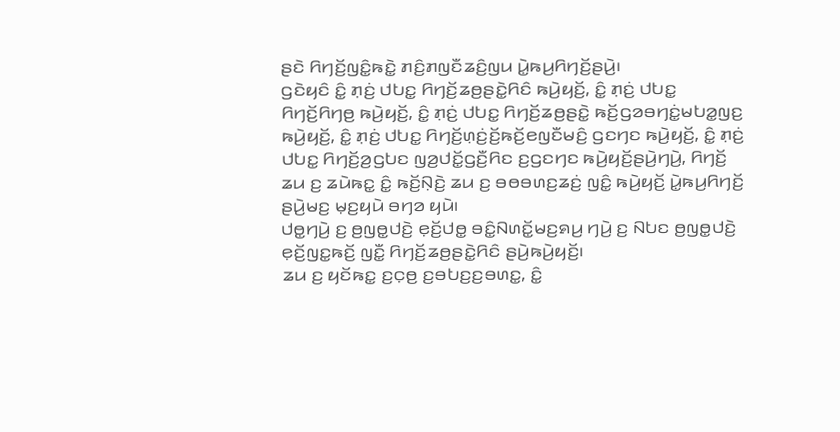ꤔꤢꤧ ꤖꤚꤢꤩ꤬ꤜꤢꤨ꤭ꤒꤢꤧ꤭ ꤊꤢꤨ꤬ꤊꤜꤢꤪꤘꤢꤨ꤬ꤜꤣ ꤣꤧ꤭ꤒꤣ꤬ꤖꤚꤢꤩ꤬ꤔꤣꤧ꤬꤯
ꤞꤢꤧꤟꤢꤨ ꤢꤨ꤭ ꤊ꤫ꤢꤦ꤬ ꤓꤝꤢ꤭ ꤖꤚꤢꤩ꤬ꤘꤥ꤬ꤔꤢꤧ꤭ꤖꤢꤨ ꤒꤣꤧ꤬ꤟꤢꤩ꤬, ꤢꤨ꤭ ꤊ꤫ꤢꤦ꤬ ꤓꤝꤢ꤭ ꤖꤚꤢꤩ꤬ꤖꤚꤥ꤬ ꤒꤣꤧ꤬ꤟꤢꤩ꤬, ꤢꤨ꤭ ꤊ꤫ꤢꤦ꤬ ꤓꤝꤢ꤭ ꤖꤚꤢꤩ꤬ꤘꤥ꤬ꤔꤢꤧ꤭ ꤒꤢꤩ꤬ꤞꤤꤋꤚꤢꤦ꤭ꤗꤝꤤ꤭ꤜꤢ꤬ ꤒꤣꤧ꤬ꤟꤢꤩ꤬, ꤢꤨ꤭ ꤊ꤫ꤢꤦ꤬ ꤓꤝꤢ꤭ ꤖꤚꤢꤩ꤬ꤛ꤫ꤢꤦ꤬ꤢꤩ꤬ꤒꤢꤩ꤬ꤕꤜꤢꤪꤗꤢꤨ꤬ ꤞꤢꤚꤢ ꤒꤣꤧ꤬ꤟꤢꤩ꤬, ꤢꤨ꤭ ꤊ꤫ꤢꤦ꤬ ꤓꤝꤢ꤭ ꤖꤚꤢꤩ꤬ꤤ꤬ꤞꤝꤢ ꤜꤤ꤬ꤓꤢꤩ꤭ꤞꤢꤪ꤬ꤖꤢ ꤢ꤬ꤞꤢꤚꤢ ꤒꤣꤧ꤬ꤟꤢꤩ꤬ꤔꤣꤧ꤬ꤚꤣꤧ꤬, ꤖꤚꤢꤩ꤬ ꤘꤣ ꤢ꤬ ꤘꤣꤧꤒꤢ꤭ ꤢꤨ꤭ ꤒꤢꤩ꤬ꤡ꤫ꤢꤧ꤬ ꤘꤣ ꤢ꤬ ꤋꤥꤋꤛꤢ꤬ꤘꤢꤦ꤬ ꤜꤢꤨ꤭ ꤒꤣꤧ꤬ꤟꤢꤩ꤬ ꤣꤧ꤭ꤒꤣ꤬ꤖꤚꤢꤩ꤬ ꤔꤣꤧ꤬ꤗꤢ꤬ ꤗ꤫ꤢ꤬ꤟꤣꤧ ꤋꤚꤤ ꤟꤣꤧ꤯
ꤓꤥ꤭ꤚꤣꤧ꤬ ꤢ꤬ ꤥ꤬ꤜꤥ꤭ꤓꤢꤧ꤬ ꤕ꤫ꤢꤩ꤬ꤓꤥ꤭ ꤋꤢꤨ꤭ꤡꤛꤢꤩ꤭ꤗꤢ꤬ꤎꤣ꤬ ꤚꤣꤧ꤬ ꤢ꤬ ꤡꤝꤢ ꤥ꤬ꤜꤥ꤭ꤓꤢꤧ꤬ ꤕ꤫ꤢꤩ꤬ꤜꤢ꤭ꤒꤢꤩ꤬ ꤜꤢꤪ꤭ ꤖꤚꤢꤩ꤬ꤘꤥ꤬ꤔꤢꤧ꤭ꤖꤢꤨ ꤔꤣꤧ꤬ꤒꤣꤧ꤬ꤟꤢꤩ꤬꤯
ꤘꤣ ꤢ꤬ ꤟꤢꤩꤒꤢ꤭ ꤢ꤬ꤍ꤫ꤥ꤬ ꤢ꤬ꤋꤝꤢ꤬ꤢ꤬ꤋꤛꤢ꤭, ꤢꤨ꤭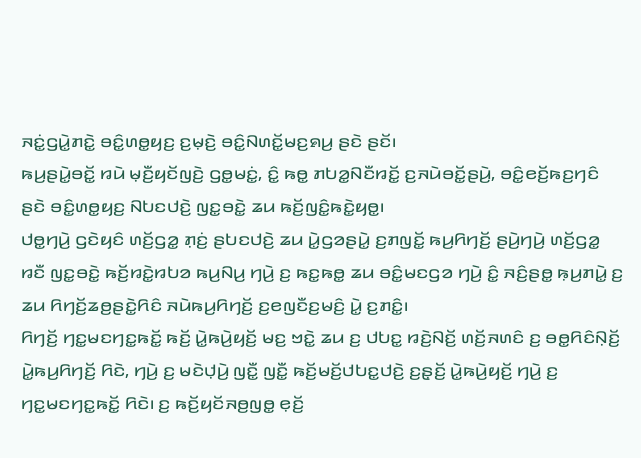ꤏꤢꤦ꤭ꤞꤣꤧ꤭ꤊꤢꤧ꤭ ꤋꤢꤨ꤭ꤛꤥ꤭ꤟꤢ꤬ ꤢ꤬ꤗ꤫ꤢꤧ꤬ ꤋꤢꤨ꤭ꤡꤛꤢꤩ꤭ꤗꤢ꤬ꤎꤣ꤬ ꤔꤢꤧ ꤔꤢꤩ꤯
ꤒꤣ꤬ꤔꤣꤧ꤭ꤋꤢꤩ꤭ ꤙꤣꤧ ꤗ꤫ꤢꤪ꤬ꤟꤢꤩꤜꤢꤧ꤬ ꤞꤥ꤭ꤗꤢꤦ꤭, ꤢꤨ꤭ ꤒꤥ꤭ ꤊꤝꤤ꤭ꤡꤢꤪꤙꤢꤩ꤭ ꤢ꤬ꤏꤣꤧꤋꤢꤩ꤭ꤔꤣꤧ꤬, ꤋꤢꤨ꤭ꤕꤢꤩ꤬ꤒꤢ꤬ꤚꤢꤨ ꤔꤢꤧ ꤋꤢꤨ꤭ꤛꤥ꤭ꤟꤢ꤬ ꤡꤝꤢꤓꤢꤧ꤬ ꤜꤢ꤭ꤋꤢꤧ꤭ ꤘꤣ ꤒꤢꤩ꤬ꤜꤢꤨ꤭ꤒꤢꤧ꤭ꤟꤥ꤭꤯
ꤓꤥ꤭ꤚꤣꤧ꤬ ꤞꤢꤧꤟꤢꤨ ꤛꤢꤩ꤬ꤞꤤ꤭ ꤊ꤫ꤢꤦ꤬ ꤔꤝꤢꤓꤢꤧ꤬ ꤘꤣ ꤣꤧ꤭ꤞꤤꤔꤣꤧ꤭ ꤢ꤬ꤊꤜꤢꤩ꤭ ꤒꤣ꤬ꤖꤚꤢꤩ꤬ ꤔꤣꤧ꤬ꤚꤣꤧ꤬ ꤛꤢꤩ꤬ꤞꤤ꤭ ꤙꤢꤪ ꤜꤢ꤭ꤋꤢꤧ꤭ ꤒꤢꤩ꤬ꤙꤢꤧ꤭ꤙꤝꤤ ꤒꤣ꤬ꤡꤣ꤬ ꤚꤣꤧ꤬ ꤢ꤬ ꤒꤢ꤭ꤒꤥ꤭ ꤘꤣ ꤋꤢꤨ꤭ꤗꤢꤞꤤ ꤚꤣꤧ꤬ ꤢꤨ꤭ ꤏꤢꤨ꤬ꤔꤥ꤭ ꤒ꤫ꤣ꤬ꤊꤣꤧ꤭ ꤢ꤬ ꤘꤣ ꤖꤚꤢꤩ꤬ꤘꤥ꤬ꤔꤢꤧ꤭ꤖꤢꤨ ꤏꤣꤧꤒꤣ꤬ꤖꤚꤢꤩ꤬ ꤢ꤬ꤕꤜꤢꤪꤢ꤬ꤗꤢꤨ꤬ ꤣꤧ꤭ ꤢ꤬ꤊꤢꤨ꤭꤯
ꤖꤚꤢꤩ꤬ ꤚꤢ꤭ꤗꤢꤚꤢ꤭ꤒꤢꤩ꤭ ꤒꤢꤩ꤬ ꤣꤧ꤭ꤒꤣꤧ꤬ꤟꤢꤩ꤬ ꤗꤢ꤬ ꤠꤢꤧ꤭ ꤘꤣ ꤢ꤬ ꤓꤝꤢ꤭ ꤙꤢꤧ꤬ꤡꤢꤩ꤬ ꤛꤢꤩ꤬ꤏꤛꤢꤨ ꤢ꤬ ꤋꤥ꤭ꤖꤢꤨꤡ꤫ꤢꤩ꤬ ꤣꤧ꤭ꤒꤣ꤬ꤖꤚꤢꤩ꤬ ꤖꤢꤧ, ꤚꤣꤧ꤬ ꤢ꤬ ꤗꤢꤧꤓ꤫ꤣꤧ꤬ ꤜꤢꤪ꤭ ꤜꤢꤪ꤭ ꤒꤢꤩ꤬ꤗꤢꤩ꤬ꤓꤝꤢ꤭ꤓꤢꤧ꤬ ꤢ꤬ꤔ꤫ꤢꤩ꤬ ꤣꤧ꤭ꤒꤣꤧ꤬ꤟꤢꤩ꤬ ꤚꤣꤧ꤬ ꤢ꤬ ꤚꤢ꤭ꤗꤢꤚꤢ꤭ꤒꤢꤩ꤭ ꤖꤢꤧ꤯ ꤢ꤬ ꤒꤢꤩ꤬ꤟꤢꤩꤏꤥ꤬ꤜꤥ꤭ ꤕ꤫ꤢꤩ꤬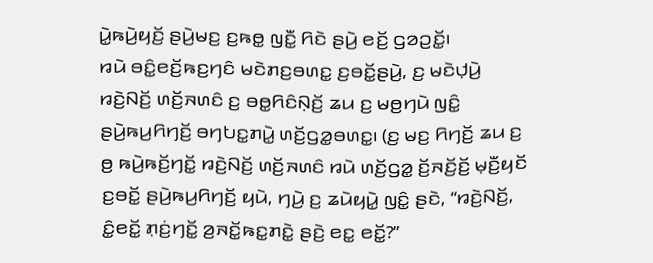ꤣꤧ꤭ꤒꤣꤧ꤬ꤟꤢꤩ꤬ ꤔꤣꤧ꤬ꤗꤢ꤬ ꤢ꤬ꤒꤥ꤭ ꤜꤢꤪ꤭ ꤖꤢꤧ ꤔꤣꤧ꤬ ꤕꤢꤩ꤬ ꤞꤤꤑꤢꤩ꤭꤯
ꤙꤣꤧ ꤋꤢꤨ꤭ꤕꤢꤩ꤬ꤒꤢ꤬ꤚꤢꤨ ꤗꤢꤧꤊꤢ꤬ꤋꤛꤢ꤭ ꤢ꤬ꤋꤢꤩ꤭ꤔꤣꤧ꤬, ꤢ꤬ ꤗꤢꤧꤓ꤫ꤣꤧ꤬ ꤙꤢꤧ꤬ꤡꤢꤩ꤬ ꤛꤢꤩ꤬ꤏꤛꤢꤨ ꤢ꤬ ꤋꤥ꤭ꤖꤢꤨꤡ꤫ꤢꤩ꤬ ꤘꤣ ꤢ꤬ ꤗꤥ꤬ꤚꤣꤧ ꤜꤢꤨ꤭ ꤔꤣꤧ꤬ꤒꤣ꤬ꤖꤚꤢꤩ꤬ ꤋꤚꤝꤢ꤭ꤊꤣꤧ꤭ ꤛꤢꤩ꤬ꤞꤤ꤭ꤋꤛꤢ꤭꤯ (ꤢ꤬ ꤗꤢ꤬ ꤖꤚꤢꤩ꤬ ꤘꤣ ꤢ꤬ ꤥ꤬ ꤒꤣꤧ꤬ꤒꤢꤩ꤬ꤚꤢꤩ꤭ ꤙꤢꤧ꤬ꤡꤢꤩ꤬ ꤛꤢꤩ꤬ꤏꤛꤢꤨ ꤙꤣꤧ ꤛꤢꤩ꤬ꤞꤤ꤭ ꤢꤩ꤬ꤏꤢꤩ꤬ꤢꤩ꤬ ꤗ꤫ꤢꤪ꤬ꤟꤢꤩ ꤢ꤬ꤋꤢꤩ꤭ ꤔꤣꤧ꤬ꤒꤣ꤬ꤖꤚꤢꤩ꤬ ꤟꤣꤧ, ꤚꤣꤧ꤬ ꤢ꤬ ꤘꤣꤧꤟꤣꤧ꤭ ꤜꤢꤨ꤭ ꤔꤢꤧ, “ꤙꤢꤧ꤬ꤡꤢꤩ꤬, ꤢꤨ꤭ꤕꤢꤩ꤭ ꤊ꤫ꤢꤦ꤬ꤚꤢꤩ꤭ ꤤ꤬ꤏꤢꤩ꤭ꤒꤢ꤭ꤊꤢꤧ꤭ ꤔꤢꤧ꤬ ꤕꤢ꤭ ꤕꤢꤩ꤭?”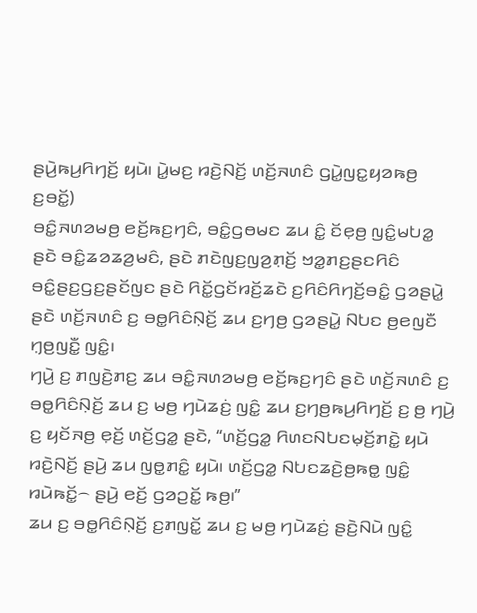ꤔꤣꤧ꤬ꤒꤣ꤬ꤖꤚꤢꤩ꤬ ꤟꤣꤧ꤯ ꤣꤧ꤭ꤗꤢ꤬ ꤙꤢꤧ꤬ꤡꤢꤩ꤬ ꤛꤢꤩ꤬ꤏꤛꤢꤨ ꤞꤣꤧ꤭ꤜꤢ꤭ꤟꤤꤒꤥ꤬ ꤢ꤬ꤋꤢꤩ꤭)
ꤋꤢꤨ꤭ꤏꤛꤤꤗꤥ꤬ ꤕꤢꤩ꤬ꤒꤢ꤬ꤚꤢꤨ, ꤋꤢꤨ꤭ꤞꤥꤗꤢ ꤘꤣ ꤢꤨ꤭ ꤢꤩꤕ꤫ꤥ꤬ ꤜꤢꤨ꤭ꤗꤝꤤ꤭ ꤔꤢꤧ ꤋꤢꤨ꤭ꤘꤤꤘꤤ꤬ꤗꤢꤨ, ꤔꤢꤧ ꤊꤢꤧꤜꤢ꤬ꤜꤤ꤬ꤊ꤫ꤢꤩ꤬ ꤠꤤ꤭ꤊꤢ꤬ꤔꤢꤖꤢꤨ ꤋꤢꤨ꤭ꤔꤢ꤬ꤞꤢ꤬ꤔꤢꤩꤜꤢ ꤔꤢꤧ ꤖꤢꤩ꤭ꤞꤢꤩꤙꤢꤩ꤬ꤘꤢꤧ ꤢ꤬ꤖꤢꤨꤖꤚꤢꤩ꤬ꤋꤢꤨ꤭ ꤞꤤꤔꤣꤧ꤭ ꤔꤢꤧ ꤛꤢꤩ꤬ꤏꤛꤢꤨ ꤢ꤬ ꤋꤥ꤭ꤖꤢꤨꤡ꤫ꤢꤩ꤬ ꤘꤣ ꤢ꤬ꤚꤥ꤬ ꤞꤤꤔꤣꤧ꤭ ꤡꤝꤢ ꤥ꤬ꤕꤜꤢꤪ ꤚ꤫ꤥ꤬ꤜꤢꤪ꤭ ꤜꤢꤨ꤭꤯
ꤚꤣꤧ꤬ ꤢ꤬ ꤊꤜꤢꤧ꤬ꤊꤢ꤬ ꤘꤣ ꤋꤢꤨ꤭ꤏꤛꤤꤗꤥ꤬ ꤕꤢꤩ꤬ꤒꤢ꤬ꤚꤢꤨ ꤔꤢꤧ ꤛꤢꤩ꤬ꤏꤛꤢꤨ ꤢ꤬ ꤋꤥ꤭ꤖꤢꤨꤡ꤫ꤢꤩ꤬ ꤘꤣ ꤢ꤬ ꤗꤥ꤬ ꤚꤣꤧꤘꤢꤦ꤬ ꤜꤢꤨ꤭ ꤘꤣ ꤢ꤬ꤚꤥ꤬ꤒꤣ꤬ꤖꤚꤢꤩ꤬ ꤢ꤬ ꤥ꤬ ꤚꤣꤧ꤬ ꤢ꤬ ꤟꤢꤩꤏꤥ꤬ ꤕ꤫ꤢꤩ꤬ ꤛꤢꤩ꤬ꤞꤤ꤭ ꤔꤢꤧ, “ꤛꤢꤩ꤬ꤞꤤ꤭ ꤖꤛꤢꤡꤝꤢꤗ꤫ꤢꤩ꤬ꤊꤢꤧ꤭ ꤟꤣꤧ ꤙꤢꤧ꤬ꤡꤢꤩ꤬ ꤔꤣꤧ꤬ ꤘꤣ ꤜꤥ꤭ꤊꤢꤨ꤭ ꤟꤣꤧ꤯ ꤛꤢꤩ꤬ꤞꤤ꤭ ꤡꤝꤢꤘꤢꤧ꤬ꤥ꤬ꤒꤥ꤭ ꤜꤢꤨ꤭ ꤙꤣꤧꤒꤢꤩ꤭꤮ ꤔꤣꤧ꤬ ꤕꤢꤩ꤬ ꤞꤤꤑꤢꤩ꤭ ꤒꤥ꤬꤯”
ꤘꤣ ꤢ꤬ ꤋꤥ꤭ꤖꤢꤨꤡ꤫ꤢꤩ꤬ ꤢ꤬ꤊꤜꤢꤩ꤭ ꤘꤣ ꤢ꤬ ꤗꤥ꤬ ꤚꤣꤧꤘꤢꤦ꤬ ꤔꤢꤧ꤬ꤡꤣꤧ ꤜꤢꤨ꤭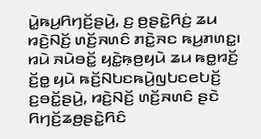ꤣꤧ꤭ꤒꤣ꤬ꤖꤚꤢꤩ꤬ꤔꤣꤧ꤬, ꤢ꤬ ꤥ꤬ꤔꤢꤧ꤭ꤖꤢꤦ꤬ ꤘꤣ ꤙꤢꤧ꤬ꤡꤢꤩ꤬ ꤛꤢꤩ꤬ꤏꤛꤢꤨ ꤊꤢꤧ꤭ꤏꤢ ꤒꤣ꤬ꤊꤛꤢ꤭꤯
ꤙꤣꤧ ꤏꤣꤧꤋꤢꤩ꤭ ꤟꤢꤧ꤭ꤒ꤫ꤥ꤬ꤟꤣꤧ ꤘꤣ ꤒꤥ꤭ꤙꤢꤩ꤬ ꤢꤩ꤬ꤥ꤭ ꤟꤣꤧ ꤒꤢꤩ꤬ꤡꤝꤢꤒꤣꤧ꤬ꤜꤝꤢꤕꤝꤢꤩ꤬ ꤢ꤬ꤋꤢꤩ꤭ꤔꤣꤧ꤬, ꤙꤢꤧ꤬ꤡꤢꤩ꤬ ꤛꤢꤩ꤬ꤏꤛꤢꤨ ꤔꤢꤧ ꤖꤚꤢꤩ꤬ꤘꤥ꤬ꤔꤢꤧ꤭ꤖꤢꤨ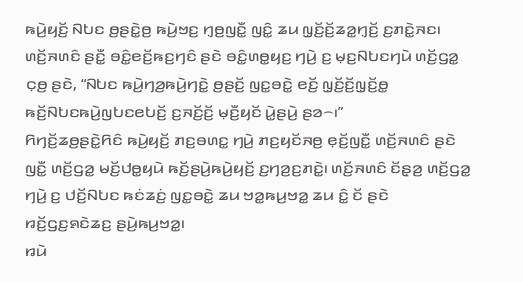ꤒꤣꤧ꤬ꤟꤢꤩ꤬ ꤡꤝꤢ ꤥ꤬ꤔꤢꤧ꤭ꤥ꤬ ꤒꤣꤧ꤬ꤠꤢ꤬ ꤚ꤫ꤥ꤬ꤜꤢꤪ꤭ ꤜꤢꤨ꤭ ꤘꤣ ꤜ꤫ꤢꤩ꤬ꤢꤩ꤬ꤘꤤ꤭ꤚ꤫ꤢꤩ꤬ ꤢ꤬ꤊꤢꤧ꤭ꤏꤢ꤯
ꤛꤢꤩ꤬ꤏꤛꤢꤨ ꤔꤢꤪ꤭ ꤋꤢꤨ꤭ꤕꤢꤩ꤬ꤒꤢ꤬ꤚꤢꤨ ꤔꤢꤧ ꤋꤢꤨ꤭ꤛꤥ꤭ꤟꤢ꤬ ꤚꤣꤧ꤬ ꤢ꤬ ꤗ꤫ꤢ꤬ꤡꤝꤢꤚꤣꤧ ꤛꤢꤩ꤬ꤞꤤ꤭ ꤍ꤫ꤥ꤬ ꤔꤢꤧ, “ꤡꤝꤢ ꤒꤣꤧ꤬ꤚꤤ꤬ꤒꤣꤧ꤬ꤚꤢꤧ꤭ ꤥ꤬ꤔꤢꤩ꤬ ꤜꤢ꤭ꤋꤢꤧ꤭ ꤕꤢꤩ꤬ ꤜ꤫ꤢꤩ꤬ꤢꤩ꤬ꤜ꤫ꤢꤩ꤬ꤥ꤭ ꤒꤢꤩ꤬ꤡꤝꤢꤒꤣꤧ꤬ꤜꤝꤢꤕꤝꤢꤩ꤬ ꤢ꤬ꤏꤢꤩ꤬ꤢꤩ꤬ ꤗ꤫ꤢꤪ꤬ꤟꤢꤩ ꤣꤧ꤭ꤔꤣꤧ꤬ ꤔꤤ꤮꤯”
ꤖꤚꤢꤩ꤬ꤘꤥ꤬ꤔꤢꤧ꤭ꤖꤢꤨ ꤒꤣꤧ꤬ꤟꤢꤩ꤬ ꤊꤢ꤬ꤋꤛꤢ꤭ ꤚꤣꤧ꤬ ꤊꤢ꤬ꤟꤢꤩꤏꤥ꤬ ꤕ꤫ꤢꤩ꤬ꤜꤢꤪ꤭ ꤛꤢꤩ꤬ꤏꤛꤢꤨ ꤔꤢꤧ ꤜꤢꤪ꤭ ꤛꤢꤩ꤬ꤞꤤ꤭ ꤗꤢꤩ꤬ꤓꤥ꤭ꤟꤣꤧ ꤒꤢꤩ꤬ꤔꤣꤧ꤬ꤒꤣꤧ꤬ꤟꤢꤩ꤬ ꤢ꤬ꤚꤤ꤬ꤢ꤬ꤊꤢꤧ꤭꤯ ꤛꤢꤩ꤬ꤏꤛꤢꤨ ꤢꤩꤔ꤫ꤤ꤬ ꤛꤢꤩ꤬ꤞꤤ꤭ ꤚꤣꤧ꤬ ꤢ꤬ ꤓꤢꤩ꤬ꤡꤝꤢ ꤒꤢꤦꤘꤢꤦ꤬ ꤜꤢ꤭ꤋꤢꤧ꤭ ꤘꤣ ꤠꤤ꤭ꤒꤣ꤬ꤠꤤ꤭ ꤘꤣ ꤢꤨ꤭ ꤢꤩ ꤔꤢꤧ ꤙꤢꤩ꤬ꤞꤢ꤬ꤎꤢꤧꤘꤢ꤬ ꤔꤣꤧ꤬ꤒꤣ꤬ꤠꤤ꤭꤯
ꤙꤣꤧ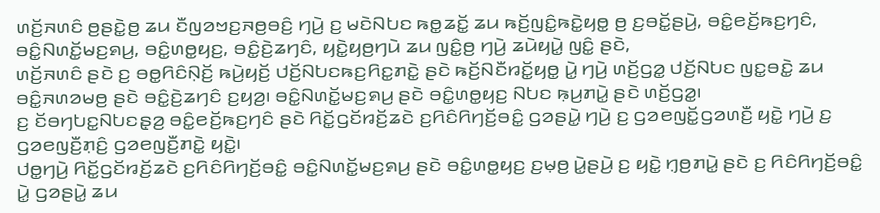ꤛꤢꤩ꤬ꤏꤛꤢꤨ ꤥ꤬ꤔꤢꤧ꤭ꤥ꤬ ꤘꤣ ꤢꤪꤜꤤꤠꤢ꤬ꤏꤥ꤬ꤋꤢꤨ꤬ ꤚꤣꤧ꤬ ꤢ꤬ ꤗꤢꤧꤡꤝꤢ ꤒꤥ꤭ꤘꤢꤩ꤭ ꤘꤣ ꤒꤢꤩ꤬ꤜꤢꤨ꤭ꤒꤢꤧ꤭ꤟꤥ꤭ ꤥ꤬ ꤢ꤬ꤋꤢꤩ꤭ꤔꤣꤧ꤬, ꤋꤢꤨ꤭ꤕꤢꤩ꤬ꤒꤢ꤬ꤚꤢꤨ, ꤋꤢꤨ꤭ꤡꤛꤢꤩ꤭ꤗꤢ꤬ꤎꤣ꤬, ꤋꤢꤨ꤭ꤛꤥ꤭ꤟꤢ꤬, ꤋꤢꤨ꤭ꤢꤧ꤬ꤘꤚꤢꤨ, ꤟꤢꤧ꤭ꤟꤥ꤬ꤚꤣꤧ ꤘꤣ ꤜꤢꤨ꤭ꤥ꤬ ꤚꤣꤧ꤬ ꤘꤣꤧꤟꤣꤧ꤭ ꤜꤢꤨ꤭ ꤔꤢꤧ,
ꤛꤢꤩ꤬ꤏꤛꤢꤨ ꤔꤢꤧ ꤢ꤬ ꤋꤥ꤭ꤖꤢꤨꤡ꤫ꤢꤩ꤬ ꤒꤣꤧ꤬ꤟꤢꤩ꤬ ꤓꤢꤩ꤬ꤡꤝꤢꤒꤢ꤬ꤖꤢ꤭ꤊꤢꤧ꤭ ꤔꤢꤧ ꤒꤢꤩ꤬ꤡꤢꤪꤙꤢꤩ꤭ꤟꤥ꤭ ꤣꤧ꤭ ꤚꤣꤧ꤬ ꤛꤢꤩ꤬ꤞꤤ꤭ ꤓꤢꤩ꤬ꤡꤝꤢ ꤜꤢ꤭ꤋꤢꤧ꤭ ꤘꤣ ꤋꤢꤨ꤭ꤏꤛꤤꤗꤥ꤬ ꤔꤢꤧ ꤋꤢꤨ꤭ꤢꤧ꤬ꤘꤚꤢꤨ ꤢ꤬ꤟꤤ꤬꤯ ꤋꤢꤨ꤭ꤡꤛꤢꤩ꤭ꤗꤢ꤬ꤎꤣ꤬ ꤔꤢꤧ ꤋꤢꤨ꤭ꤛꤥ꤭ꤟꤢ꤬ ꤡꤝꤢ ꤒ꤫ꤣ꤬ꤊꤣꤧ꤭ ꤔꤢꤧ ꤛꤢꤩ꤬ꤞꤤ꤭꤯
ꤢ꤬ ꤢꤩꤋꤚꤝꤢ꤭ꤡꤝꤢꤔ꤫ꤤ꤬ ꤋꤢꤨ꤭ꤕꤢꤩ꤬ꤒꤢ꤬ꤚꤢꤨ ꤔꤢꤧ ꤖꤢꤩ꤭ꤞꤢꤩꤙꤢꤩ꤬ꤘꤢꤧ ꤢ꤬ꤖꤢꤨꤖꤚꤢꤩ꤬ꤋꤢꤨ꤭ ꤞꤤꤔꤣꤧ꤭ ꤚꤣꤧ꤬ ꤢ꤬ ꤞꤤꤕꤜꤢꤩ꤭ꤞꤤꤛꤢꤪ꤬ ꤟꤢꤧ꤭ ꤚꤣꤧ꤬ ꤢ꤬ ꤞꤤꤕꤜꤢꤪ꤬ꤊ꤫ꤢꤨ꤬ ꤞꤤꤕꤜꤢꤪ꤬ꤊꤢꤧ꤭ ꤟꤢꤧ꤭꤯
ꤓꤥ꤭ꤚꤣꤧ꤬ ꤖꤢꤩ꤭ꤞꤢꤩꤙꤢꤩ꤬ꤘꤢꤧ ꤢ꤬ꤖꤢꤨꤖꤚꤢꤩ꤬ꤋꤢꤨ꤭ ꤋꤢꤨ꤭ꤡꤛꤢꤩ꤭ꤗꤢ꤬ꤎꤣ꤬ ꤔꤢꤧ ꤋꤢꤨ꤭ꤛꤥ꤭ꤟꤢ꤬ ꤢ꤬ꤗ꤫ꤥ꤬ ꤣꤧ꤭ꤔꤣꤧ꤬ ꤢ꤬ ꤟꤢꤧ꤭ ꤚ꤫ꤥ꤬ꤊꤣꤧ꤭ ꤔꤢꤧ ꤢ꤬ ꤖꤢꤨꤖꤚꤢꤩ꤬ꤋꤢꤨ꤭ ꤣꤧ꤭ ꤞꤤꤔꤣꤧ꤭ ꤘꤣ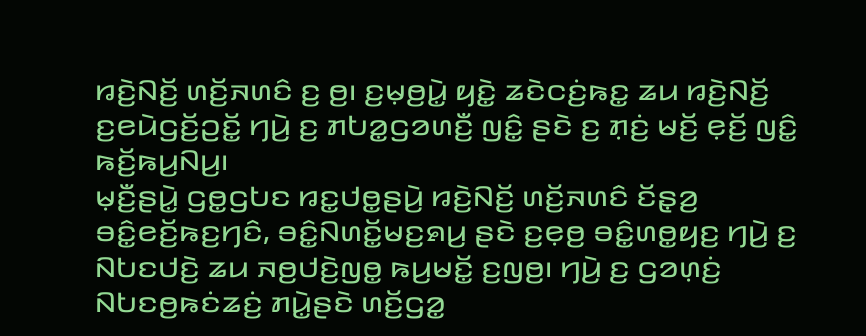ꤙꤢꤧ꤬ꤡꤢꤩ꤬ ꤛꤢꤩ꤬ꤏꤛꤢꤨ ꤢ꤬ ꤥ꤬꤯ ꤢ꤬ꤗ꤫ꤥ꤬ꤣꤧ꤭ ꤟꤢꤧ꤭ ꤘꤢꤧꤍꤢꤦ꤬ꤒꤢ꤭ ꤘꤣ ꤙꤢꤧ꤬ꤡꤢꤩ꤬ ꤢ꤬ꤕꤣꤧꤞꤢꤩ꤬ꤑꤢꤩ꤭ ꤚꤣꤧ꤬ ꤢ꤬ ꤊꤝꤤ꤭ꤞꤤꤛꤢꤪ꤬ ꤜꤢꤨ꤭ ꤔꤢꤧ ꤢ꤬ ꤊ꤫ꤢꤦ꤬ ꤗꤢꤩ꤬ ꤕ꤫ꤢꤩ꤬ ꤜꤢꤨ꤭ ꤒꤢꤩ꤬ꤒꤣ꤬ꤡꤣ꤬꤯
ꤗ꤫ꤢꤪ꤬ꤔꤣꤧ꤭ ꤞꤥ꤭ꤞꤝꤢ ꤙꤢ꤭ꤓꤥ꤭ꤔꤣꤧ꤬ ꤙꤢꤧ꤬ꤡꤢꤩ꤬ ꤛꤢꤩ꤬ꤏꤛꤢꤨ ꤢꤩꤔ꤫ꤤ꤬ ꤋꤢꤨ꤭ꤕꤢꤩ꤬ꤒꤢ꤬ꤚꤢꤨ, ꤋꤢꤨ꤭ꤡꤛꤢꤩ꤭ꤗꤢ꤬ꤎꤣ꤬ ꤔꤢꤧ ꤢ꤬ꤕ꤫ꤥ꤬ ꤋꤢꤨ꤭ꤛꤥ꤭ꤟꤢ꤬ ꤚꤣꤧ꤬ ꤢ꤬ ꤡꤝꤢꤓꤢꤧ꤬ ꤘꤣ ꤏꤥ꤬ꤓꤢꤧ꤬ꤜꤥ꤭ ꤒꤣ꤬ꤗꤢꤩ꤭ ꤢ꤬ꤜꤥ꤬꤯ ꤚꤣꤧ꤬ ꤢ꤬ ꤞꤤꤛ꤫ꤢꤦ꤬ ꤡꤝꤢꤥ꤬ꤒꤢꤦꤘꤢꤦ꤬ ꤊꤣꤧ꤭ꤔꤢꤧ ꤛꤢꤩ꤬ꤞꤤ꤭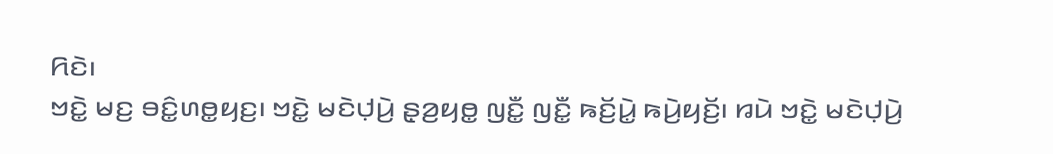ꤖꤢꤧ꤯
ꤠꤢꤧ꤭ ꤗꤢ꤬ ꤋꤢꤨ꤭ꤛꤥ꤭ꤟꤢ꤬꤯ ꤠꤢꤧ꤭ ꤗꤢꤧꤓ꤫ꤣꤧ꤬ ꤔ꤫ꤤ꤬ꤟꤥ꤭ ꤜꤢꤪ꤭ ꤜꤢꤪ꤭ ꤒꤢꤩ꤬ꤣꤧ꤭ ꤒꤣꤧ꤬ꤟꤢꤩ꤬꤯ ꤙꤣꤧ ꤠꤢꤧ꤭ ꤗꤢꤧꤓ꤫ꤣꤧ꤬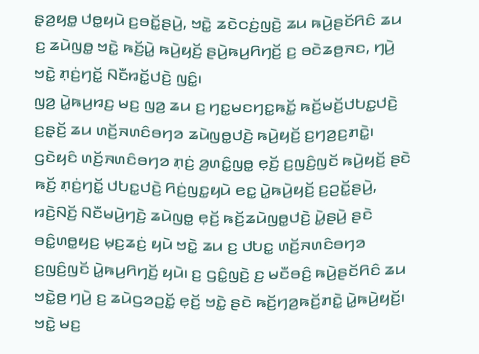ꤔ꤫ꤤ꤬ꤟꤥ꤭ ꤓꤥ꤭ꤟꤣꤧ ꤢ꤬ꤋꤢꤩ꤭ꤔꤣꤧ꤬, ꤠꤢꤧ꤭ ꤘꤢꤧꤍꤢꤦ꤬ꤜꤢꤧ꤬ ꤘꤣ ꤒꤣꤧ꤬ꤔꤢꤩꤖꤢꤨ ꤘꤣ ꤢ꤬ ꤘꤣꤧꤜꤥ꤭ ꤠꤢꤧ꤭ ꤒꤢꤩ꤬ꤣꤧ꤭ ꤒꤣꤧ꤬ꤟꤢꤩ꤬ ꤔꤣꤧ꤬ꤒꤣ꤬ꤖꤚꤢꤩ꤬ ꤢ꤬ ꤋꤢꤧꤘꤥ꤬ꤏꤢ, ꤚꤣꤧ꤬ ꤠꤢꤧ꤭ ꤊ꤫ꤢꤦ꤬ꤚꤢꤩ꤭ ꤡꤢꤪꤙꤢꤩ꤭ꤓꤢꤧ꤬ ꤜꤢꤨ꤭꤯
ꤜꤤ꤬ ꤣꤧ꤭ꤒꤣ꤬ꤙꤢ꤬ ꤗꤢ꤬ ꤜꤤ꤬ ꤘꤣ ꤢ꤬ ꤚꤢ꤭ꤗꤢꤚꤢ꤭ꤒꤢꤩ꤭ ꤒꤢꤩ꤬ꤗꤢꤩ꤬ꤓꤝꤢ꤭ꤓꤢꤧ꤬ ꤢ꤬ꤔ꤫ꤢꤩ꤬ ꤘꤣ ꤛꤢꤩ꤬ꤏꤛꤢꤨꤋꤚꤤ ꤘꤣꤧꤜꤥ꤭ꤓꤢꤧ꤬ ꤒꤣꤧ꤬ꤟꤢꤩ꤬ ꤢ꤬ꤚꤤ꤬ꤢ꤬ꤊꤢꤧ꤭꤯ ꤞꤢꤧꤟꤢꤨ ꤛꤢꤩ꤬ꤏꤛꤢꤨꤋꤚꤤ ꤊ꤫ꤢꤦ꤬ ꤤ꤬ꤛꤢꤨ꤭ꤜꤥ꤭ ꤕ꤫ꤢꤩ꤬ ꤢ꤬ꤜꤢꤨ꤬ꤜꤢꤩ ꤒꤣꤧ꤬ꤟꤢꤩ꤬ ꤔꤢꤧ ꤒꤢꤩ꤬ ꤊ꤫ꤢꤦ꤬ꤚꤢꤩ꤭ ꤓꤝꤢ꤭ꤓꤢꤧ꤬ ꤖꤢꤦ꤬ꤜꤢ꤭ꤟꤣꤧ ꤕꤢ꤭ ꤣꤧ꤭ꤒꤣꤧ꤬ꤟꤢꤩ꤬ ꤢ꤬ꤑꤢꤩ꤭ꤔꤣꤧ꤬, ꤙꤢꤧ꤬ꤡꤢꤩ꤬ ꤡꤢꤪꤗꤣꤧ꤬ꤚꤢꤧ꤬ ꤘꤣꤧꤜꤥ꤭ ꤕ꤫ꤢꤩ꤬ ꤒꤢꤩ꤬ꤘꤣꤧꤜꤥ꤭ꤓꤢꤧ꤬ ꤣꤧ꤭ꤔꤣꤧ꤬ ꤔꤢꤧ ꤋꤢꤨ꤭ꤛꤥ꤭ꤟꤢ꤬ ꤗ꤫ꤢ꤬ꤘꤢꤦ꤬ ꤟꤣꤧ ꤠꤢꤧ꤭ ꤘꤣ ꤢ꤬ ꤓꤝꤢ꤭ ꤛꤢꤩ꤬ꤏꤛꤢꤨꤋꤚꤤ ꤢ꤬ꤜꤢꤨ꤬ꤜꤢꤩ ꤣꤧ꤭ꤒꤣ꤬ꤖꤚꤢꤩ꤬ ꤟꤣꤧ꤯ ꤢ꤬ ꤞꤢꤨ꤭ꤜꤢꤧ꤬ ꤢ꤬ ꤗꤢꤪꤋꤢꤨ꤬ ꤒꤣꤧ꤬ꤔꤢꤩꤖꤢꤨ ꤘꤣ ꤠꤢꤧ꤭ꤥ꤬ ꤚꤣꤧ꤬ ꤢ꤬ ꤘꤣꤧꤞꤤꤑꤢꤩ꤭ ꤕ꤫ꤢꤩ꤬ ꤠꤢꤧ꤭ ꤔꤢꤧ ꤒꤢꤩ꤬ꤚꤤ꤬ꤒꤢꤩ꤬ꤊꤢꤧ꤭ ꤣꤧ꤭ꤒꤣꤧ꤬ꤟꤢꤩ꤬꤯
ꤠꤢꤧ꤭ ꤗꤢ꤬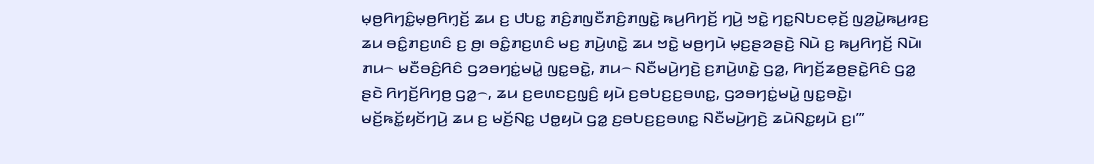ꤗ꤫ꤥ꤬ꤖꤚꤢꤨ꤭ꤗ꤫ꤥ꤬ꤖꤚ꤫ꤢꤩ꤬ ꤘꤣ ꤢ꤬ ꤓꤝꤢ꤭ ꤊꤢꤨ꤬ꤊꤜꤢꤪꤊꤢꤨ꤬ꤊꤜꤢꤧ꤭ ꤒꤣ꤬ꤖꤚꤢꤩ꤬ ꤚꤣꤧ꤬ ꤠꤢꤧ꤭ ꤚꤢ꤭ꤡꤝꤢꤕ꤫ꤢꤩ꤬ ꤜꤤ꤬ꤣꤧ꤭ꤒꤣ꤬ꤙꤢ꤬ ꤘꤣ ꤋꤢꤨ꤭ꤊꤢ꤬ꤛꤢꤨ ꤢ꤬ ꤥ꤬꤯ ꤋꤢꤨ꤭ꤊꤢ꤬ꤛꤢꤨ ꤗꤢ꤬ ꤊꤣꤧ꤬ꤛꤢꤧ꤭ ꤘꤣ ꤠꤢꤧ꤭ ꤗꤥ꤬ꤚꤣꤧ ꤗ꤫ꤢ꤬ꤔꤤꤔꤢꤧ꤬ ꤡꤣꤧ ꤢ꤬ ꤒꤣ꤬ꤖꤚꤢꤩ꤬ ꤡꤣꤧ꤯
ꤊꤣ꤮ ꤗꤢꤪꤋꤢꤨ꤬ꤖꤢꤨ ꤞꤤꤋꤚꤢꤦ꤭ꤗꤣꤧ꤭ ꤜꤢ꤭ꤋꤢꤧ꤭, ꤊꤣ꤮ ꤡꤢꤪꤗꤣꤧ꤬ꤚꤢꤧ꤬ ꤢ꤬ꤊꤣꤧ꤬ꤛꤢꤧ꤭ ꤞꤤ꤭, ꤖꤚꤢꤩ꤬ꤘꤥ꤬ꤔꤢꤧ꤭ꤖꤢꤨ ꤞꤤ꤭ ꤔꤢꤧ ꤖꤚꤢꤩ꤬ꤖꤚꤥ꤬ ꤞꤤ꤭꤮, ꤘꤣ ꤢ꤬ꤕꤛꤢꤢ꤬ꤜ꤫ꤢꤨ꤬ ꤟꤣꤧ ꤢ꤬ꤋꤝꤢ꤬ꤢ꤬ꤋꤛꤢ꤭, ꤞꤤꤋꤚꤢꤦ꤭ꤗꤣꤧ꤭ ꤜꤢ꤭ꤋꤢꤧ꤭꤯ ꤗꤢꤩ꤬ꤒꤢꤩ꤭ꤟꤢꤩꤚꤣꤧ꤬ ꤘꤣ ꤢ꤬ ꤗꤢꤩ꤬ꤡꤢ꤭ ꤓꤥ꤭ꤟꤣꤧ ꤞꤤ꤭ ꤢ꤬ꤋꤝꤢ꤬ꤢ꤬ꤋꤛꤢ꤭ ꤡꤢꤪꤗꤣꤧ꤬ꤚꤢꤧ꤬ ꤘꤣꤧꤡꤢ꤭ꤟꤣꤧ ꤢ꤬꤯’”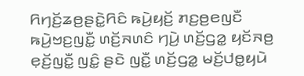ꤖꤚꤢꤩ꤬ꤘꤥ꤬ꤔꤢꤧ꤭ꤖꤢꤨ ꤒꤣꤧ꤬ꤟꤢꤩ꤬ ꤊꤢ꤬ꤥ꤬ꤕꤜꤢꤪ ꤒꤣꤧ꤬ꤠꤢ꤬ꤜꤢꤪ꤭ ꤛꤢꤩ꤬ꤏꤛꤢꤨ ꤚꤣꤧ꤬ ꤛꤢꤩ꤬ꤞꤤ꤭ ꤟꤢꤩꤏꤥ꤬ ꤕ꤫ꤢꤩ꤬ꤜꤢꤪ꤭ ꤜꤢꤨ꤭ ꤔꤢꤧ ꤜꤢꤪ꤭ ꤛꤢꤩ꤬ꤞꤤ꤭ ꤗꤢꤩ꤬ꤓꤥ꤭ꤟꤣꤧ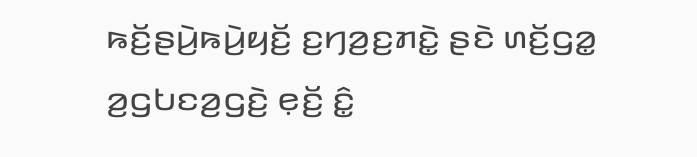ꤒꤢꤩ꤬ꤔꤣꤧ꤬ꤒꤣꤧ꤬ꤟꤢꤩ꤬ ꤢ꤬ꤚꤤ꤬ꤢ꤬ꤊꤢꤧ꤭ ꤔꤢꤧ ꤛꤢꤩ꤬ꤞꤤ꤭ ꤤ꤬ꤞꤝꤢꤤ꤬ꤞꤢꤧ꤬ ꤕ꤫ꤢꤩ꤬ ꤢꤨ꤭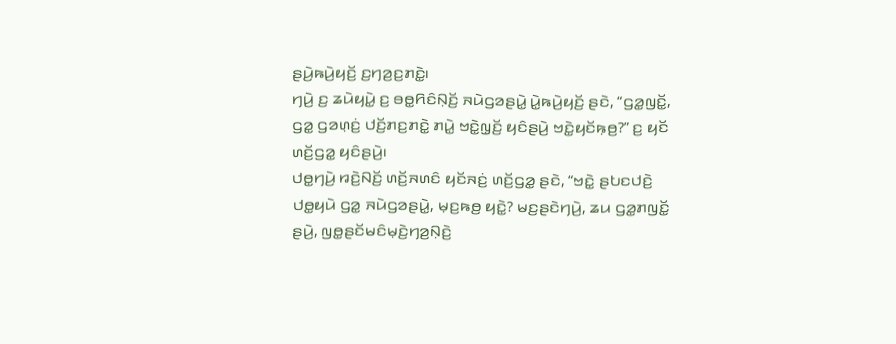ꤔꤣꤧ꤬ꤒꤣꤧ꤬ꤟꤢꤩ꤬ ꤢ꤬ꤚꤤ꤬ꤢ꤬ꤊꤢꤧ꤭꤯
ꤚꤣꤧ꤬ ꤢ꤬ ꤘꤣꤧꤟꤣꤧ꤭ ꤢ꤬ ꤋꤥ꤭ꤖꤢꤨꤡ꤫ꤢꤩ꤬ ꤏꤣꤧꤞꤤꤔꤣꤧ꤭ ꤣꤧ꤭ꤒꤣꤧ꤬ꤟꤢꤩ꤬ ꤔꤢꤧ, “ꤞꤤ꤭ꤜꤢꤩ꤭, ꤞꤤ꤭ ꤞꤤꤛ꤫ꤢꤦ꤬ ꤓꤢꤩ꤬ꤊꤢ꤬ꤊꤢꤧ꤭ ꤊꤣꤧ꤭ ꤠꤢꤧ꤭ꤜ꤫ꤢꤩ꤬ ꤟꤢꤨꤔꤣꤧ꤬ ꤠꤢꤧ꤭ꤟꤢꤩꤒ꤫ꤥ꤬?” ꤢ꤬ ꤟꤢꤩ ꤛꤢꤩ꤬ꤞꤤ꤭ ꤟꤢꤨꤔꤣꤧ꤬꤯
ꤓꤥ꤭ꤚꤣꤧ꤬ ꤙꤢꤧ꤬ꤡꤢꤩ꤬ ꤛꤢꤩ꤬ꤏꤛꤢꤨ ꤟꤢꤩꤏꤢꤦ꤬ ꤛꤢꤩ꤬ꤞꤤ꤭ ꤔꤢꤧ, “ꤠꤢꤧ꤭ ꤔꤝꤢꤓꤢꤧ꤬ ꤓꤥ꤭ꤟꤣꤧ ꤞꤤ꤭ ꤏꤣꤧꤞꤤꤔꤣꤧ꤭, ꤗ꤫ꤢ꤬ꤒꤥ꤬ ꤟꤢꤧ꤭? ꤗꤢ꤬ꤔꤢꤧꤚꤣꤧ꤬, ꤘꤣ ꤞꤤ꤭ꤊꤜꤢꤩ꤭ ꤔꤣꤧ꤬, ꤜꤥ꤭ꤔꤢꤩꤗꤢꤨꤗ꤫ꤢꤧ꤬ꤚꤤ꤬ꤡ꤫ꤢꤧ꤬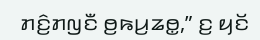ꤊꤢꤨ꤬ꤊꤜꤢꤪ ꤥ꤬ꤒꤣ꤬ꤘꤥ꤭,” ꤢ꤬ ꤟꤢꤩ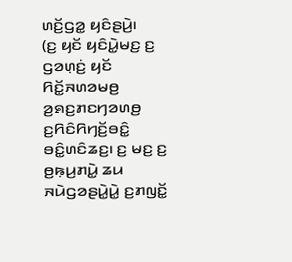ꤛꤢꤩ꤬ꤞꤤ꤭ ꤟꤢꤨꤔꤣꤧ꤬꤯
(ꤢ꤬ ꤟꤢꤩ ꤟꤢꤨꤣꤧ꤭ꤗꤢ꤬ ꤢ꤬ ꤞꤤꤛ꤫ꤢꤦ꤬ ꤟꤢꤩ ꤖꤢꤩ꤭ꤏꤛꤤꤗꤥ꤬ ꤤ꤬ꤎꤢ꤬ꤊꤢꤚꤤꤛꤥ꤬ ꤢ꤬ꤖꤢꤨꤖꤚꤢꤩ꤬ꤋꤢꤨ꤭ ꤋꤢꤨ꤭ꤛꤢꤨꤘꤢ꤬꤯ ꤢ꤬ ꤗꤢ꤬ ꤢ꤬ ꤥ꤬ꤒ꤫ꤣ꤬ꤊꤣꤧ꤭ ꤘꤣ ꤏꤣꤧꤞꤤꤔꤣꤧ꤭ꤣꤧ꤭ ꤢ꤬ꤊꤜꤢꤩ꤭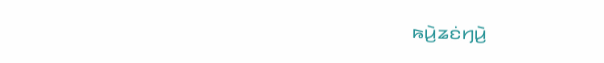ꤒꤣꤧ꤬ꤘꤢꤦꤚꤣꤧ꤬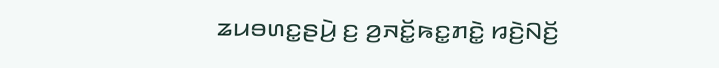ꤘꤣꤋꤛꤢ꤭ꤔꤣꤧ꤬ ꤢ꤬ ꤤ꤬ꤏꤢꤩ꤭ꤒꤢ꤭ꤊꤢꤧ꤭ ꤙꤢꤧ꤬ꤡꤢꤩ꤬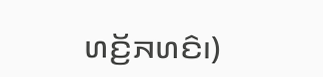ꤛꤢꤩ꤬ꤏꤛꤢꤨ꤯)